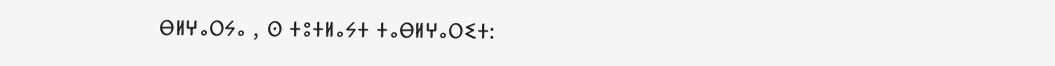ⴱⵍⵖⴰⵔⵢⴰ , ⵙ ⵜⵓⵜⵍⴰⵢⵜ ⵜⴰⴱⵍⵖⴰⵔⵉⵜ: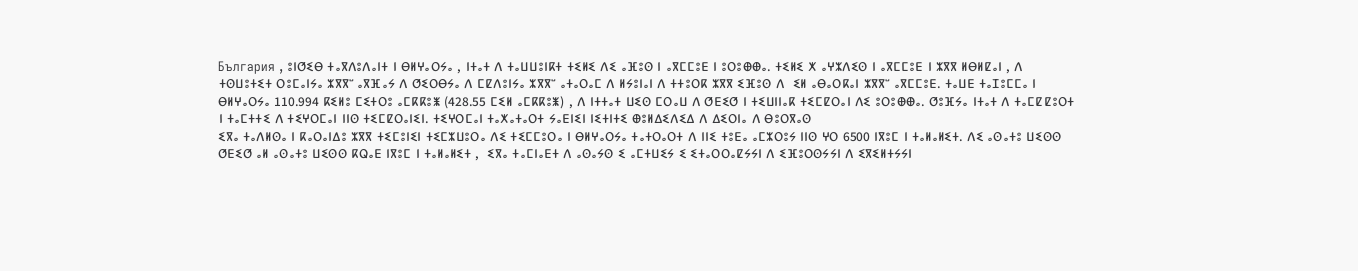България , ⵓⵏⵚⵉⴱ ⵜⴰⴳⴷⵓⴷⴰⵏⵜ ⵏ ⴱⵍⵖⴰⵔⵢⴰ , ⵏⵜⴰⵜ ⴷ ⵜⴰⵡⵡⵓⵏⴽⵜ ⵜⵉⵍⵉ ⴷⵉ ⴰⴼⵓⵙ ⵏ ⴰⴳⵎⵎⵓⴹ ⵏ ⵓⵔⵓⴲⴲⴰ. ⵜⵉⵍⵉ ⵅ ⴰⵖⵣⴷⵉⵙ ⵏ ⴰⴳⵎⵎⵓⴹ ⵏ ⵣⴳⴳ ⵍⴱⵍⵇⴰⵏ , ⴷ ⵜⵙⵡⵓⵜⵉⵜ ⵔⵓⵎⴰⵏⵢⴰ ⵣⴳⴳⵯ ⴰⴳⴼⴰⵢ ⴷ ⵚⵉⵔⴱⵢⴰ ⴷ ⵎⵇⴷⵓⵏⵢⴰ ⵣⴳⴳⵯ ⴰⵜⴰⵔⴰⵎ ⴷ ⵍⵢⵓⵏⴰⵏ ⴷ ⵜⵜⵓⵔⴽ ⵣⴳⴳ ⵉⴼⵓⵙ ⴷ  ⵉⵍ ⴰⴱⴰⵔⴽⴰⵏ ⵣⴳⴳⵯ ⴰⴳⵎⵎⵓⴹ. ⵜⴰⵡⴹ ⵜⴰⵊⵓⵎⵎⴰ ⵏ ⴱⵍⵖⴰⵔⵢⴰ 110.994 ⴽⵉⵍⵓ ⵎⵉⵜⵔⵓ ⴰⵎⴽⴽⵓⵥ (428.55 ⵎⵉⵍ ⴰⵎⴽⴽⵓⵥ) , ⴷ ⵏⵜⵜⴰⵜ ⵡⵉⵙ ⵎⵔⴰⵡ ⴷ ⵚⴹⵉⵚ ⵏ ⵜⵉⵡⵏⵏⴰⴽ ⵜⵉⵎⵇⵔⴰⵏ ⴷⵉ ⵓⵔⵓⴲⴲⴰ. ⵚⵓⴼⵢⴰ ⵏⵜⴰⵜ ⴷ ⵜⴰⵎⵇⵇⵓⵔⵜ ⵏ ⵜⴰⵎⵜⵜⵉ ⴷ ⵜⵉⵖⵔⵎⴰⵏ ⵏⵏⵙ ⵜⵉⵎⵇⵔⴰⵏⵉⵏ. ⵜⵉⵖⵔⵎⴰⵏ ⵜⴰⵅⴰⵜⴰⵔⵜ ⵢⴰⴹⵏⵉⵏ ⵏⵉⵜⵏⵜⵉ ⴲⵓⵍⵠⵉⴷⵉⵠ ⴷ ⵠⵉⵔⵏⴰ ⴷ ⴱⵓⵔⴳⴰⵙ
ⵉⴳⴰ ⵜⴰⴷⵍⵙⴰ ⵏ ⴽⴰⵔⴰⵏⵠⵓ ⵣⴳⴳ ⵜⵉⵎⵓⵏⵉⵏ ⵜⵉⵎⵣⵡⵓⵔⴰ ⴷⵉ ⵜⵉⵎⵎⵓⵔⴰ ⵏ ⴱⵍⵖⴰⵔⵢⴰ ⵜⴰⵜⵔⴰⵔⵜ ⴷ ⵏⵏⵉ ⵜⵓⴹⴰ ⴰⵎⵣⵔⵓⵢ ⵏⵏⵙ ⵖⵔ 6500 ⵏⴳⵓⵎ ⵏ ⵜⴰⵍⴰⵍⵉⵜ. ⴷⵉ ⴰⵙⴰⵜⵓ ⵡⵉⵙⵙ ⵚⴹⵉⵚ ⴰⵍ ⴰⵙⴰⵜⵓ ⵡⵉⵙⵙ ⴽⵕⴰⴹ ⵏⴳⵓⵎ ⵏ ⵜⴰⵍⴰⵍⵉⵜ ,  ⵉⴳⴰ ⵜⴰⵎⵏⴰⴹⵜ ⴷ ⴰⵙⴰⵢⵙ ⵉ ⴰⵎⵜⵡⵉⵢ ⵉ ⵉⵜⴰⵔⵔⴰⵇⵢⵢⵏ ⴷ ⵉⴼⵓⵔⵙⵢⵢⵏ ⴷ ⵉⴳⵉⵍⵜⵢⵢⵏ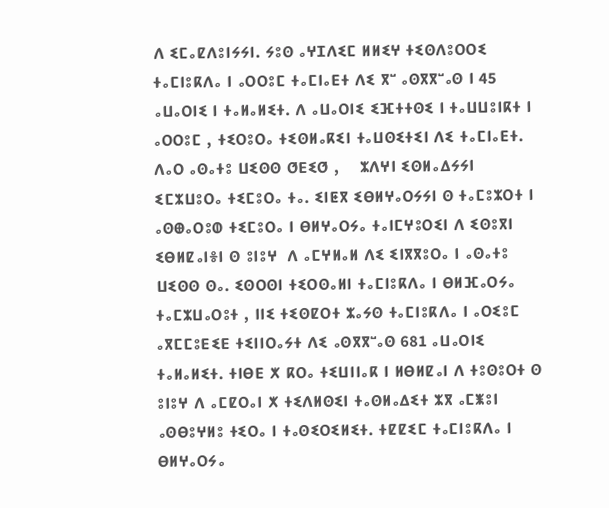ⴷ ⵉⵎⴰⵇⴷⵓⵏⵢⵢⵏ. ⵢⵓⵙ ⴰⵖⵊⴷⵉⵎ ⵍⵍⵉⵖ ⵜⵉⵙⴷⵓⵔⵔⵉ ⵜⴰⵎⵏⵓⴽⴷⴰ ⵏ ⴰⵔⵔⵓⵎ ⵜⴰⵎⵏⴰⴹⵜ ⴷⵉ ⴳⵯ ⴰⵙⴳⴳⵯⴰⵙ ⵏ 45 ⴰⵡⴰⵔⵏⵉ ⵏ ⵜⴰⵍⴰⵍⵉⵜ. ⴷ ⴰⵡⴰⵔⵏⵉ ⵉⴼⵜⵜⵙⵉ ⵏ ⵜⴰⵡⵡⵓⵏⴽⵜ ⵏ ⴰⵔⵔⵓⵎ , ⵜⵉⵔⵓⵔⴰ ⵜⵉⵙⵍⴰⴽⵉⵏ ⵜⴰⵡⵙⵉⵜⵉⵏ ⴷⵉ ⵜⴰⵎⵏⴰⴹⵜ. ⴷⴰⵔ ⴰⵙⴰⵜⵓ ⵡⵉⵙⵙ ⵚⴹⵉⵚ ,    ⵣⴷⵖⵏ ⵉⵙⵍⴰⵠⵢⵢⵏ ⵉⵎⵣⵡⵓⵔⴰ ⵜⵉⵎⵓⵔⴰ ⵜⴰ. ⵉⵏⵟⴳ ⵉⴱⵍⵖⴰⵔⵢⵢⵏ ⵙ ⵜⴰⵎⵓⵣⵔⵜ ⵏ ⴰⵙⴲⴰⵔⵓⵀ ⵜⵉⵎⵓⵔⴰ ⵏ ⴱⵍⵖⴰⵔⵢⴰ ⵜⴰⵏⵎⵖⵓⵔⵉⵏ ⴷ ⵉⵙⵓⴳⵏ ⵉⴱⵍⵇⴰⵏⴻⵏ ⵙ ⵓⵏⵓⵖ  ⴷ ⴰⵎⵖⵍⴰⵍ ⴷⵉ ⵉⵏⴳⴳⵓⵔⴰ ⵏ ⴰⵙⴰⵜⵓ ⵡⵉⵙⵙ ⵙⴰ. ⵉⵙⵔⵙⵏ ⵜⵉⵔⵙⴰⵍⵏ ⵜⴰⵎⵏⵓⴽⴷⴰ ⵏ ⴱⵍⴼⴰⵔⵢⴰ ⵜⴰⵎⵣⵡⴰⵔⵓⵜ , ⵏⵏⵉ ⵜⵉⵙⵇⵔⵜ ⵣⴰⵢⵙ ⵜⴰⵎⵏⵓⴽⴷⴰ ⵏ ⴰⵔⵉⵓⵎ ⴰⴳⵎⵎⵓⴹⵉⴹ ⵜⵉⵏⵏⵔⴰⵢⵜ ⴷⵉ ⴰⵙⴳⴳⵯⴰⵙ 681 ⴰⵡⴰⵔⵏⵉ ⵜⴰⵍⴰⵍⵉⵜ. ⵜⵏⴱⴹ ⵅ ⴽⵔⴰ ⵜⵉⵡⵏⵏⴰⴽ ⵏ ⵍⴱⵍⵇⴰⵏ ⴷ ⵜⵓⵙⵓⵔⵜ ⵙ ⵓⵏⵓⵖ ⴷ ⴰⵎⵇⵔⴰⵏ ⵅ ⵜⵉⴷⵍⵙⵉⵏ ⵜⴰⵙⵍⴰⵠⵉⵜ ⵣⴳ ⴰⵎⵥⵓⵏ ⴰⵙⴱⵓⵖⵍⵓ ⵜⵉⵔⴰ ⵏ ⵜⴰⵙⵉⵔⵉⵍⵉⵜ. ⵜⵇⵇⵉⵎ ⵜⴰⵎⵏⵓⴽⴷⴰ ⵏ ⴱⵍⵖⴰⵔⵢⴰ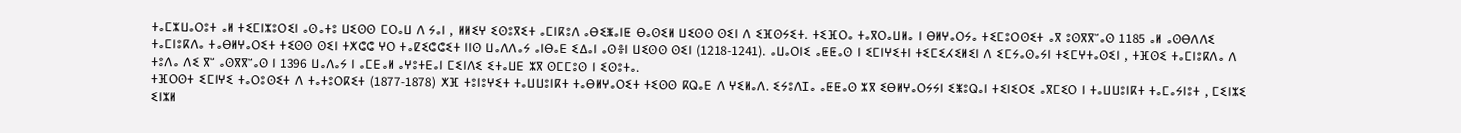ⵜⴰⵎⵣⵡⴰⵔⵓⵜ ⴰⵍ ⵜⵉⵎⵏⵣⵓⵔⵉⵏ ⴰⵙⴰⵜⵓ ⵡⵉⵙⵙ ⵎⵔⴰⵡ ⴷ ⵢⴰⵏ , ⵍⵍⵉⵖ ⵉⵙⵓⴳⵉⵜ ⴰⵎⵏⴽⵓⴷ ⴰⴱⵉⵥⴰⵏⵟ ⴱⴰⵙⵉⵍ ⵡⵉⵙⵙ ⵙⵉⵏ ⴷ ⵉⴼⵙⵢⵉⵜ. ⵜⵉⴼⵔⴰ ⵜⴰⴳⵔⴰⵡⵍⴰ ⵏ ⴱⵍⵖⴰⵔⵢⴰ ⵜⵉⵎⵓⵔⵙⵉⵜ ⴰⴳ ⵓⵙⴳⴳⵯⴰⵙ 1185 ⴰⵍ ⴰⵙⴱⴷⴷⵉ ⵜⴰⵎⵏⵓⴽⴷⴰ ⵜⴰⴱⵍⵖⴰⵔⵉⵜ ⵜⵉⵙⵙ ⵙⵉⵏ ⵜⵅⵛⵛ ⵖⵔ ⵜⴰⵇⵉⵛⵛⵉⵜ ⵏⵏⵙ ⵡⴰⴷⴷⴰⵢ ⴰⵏⴱⴰⴹ ⵉⵠⴰⵏ ⴰⵙⴻⵏ ⵡⵉⵙⵙ ⵙⵉⵏ (1218-1241). ⴰⵡⴰⵔⵏⵉ ⴰⵟⵟⴰⵙ ⵏ ⵉⵎⵏⵖⵉⵜⵏ ⵜⵉⵎⵉⵃⵉⵍⵉⵏ ⴷ ⵉⵎⵢⴰⵙⴰⵢⵏ ⵜⵉⵎⵖⵜⴰⵙⵉⵏ , ⵜⴼⵙⵉ ⵜⴰⵎⵏⵓⴽⴷⴰ ⴷ ⵜⵓⴷⴰ ⴷⵉ ⴳⵯ ⴰⵙⴳⴳⵯⴰⵙ ⵏ 1396 ⵡⴰⴷⴰⵢ ⵏ ⴰⵎⴹⴰⵍ ⴰⵖⵓⵜⴹⴰⵏ ⵎⵉⵏⴷⵉ ⵉⵜⴰⵡⴹ ⵣⴳ ⵙⵎⵎⵓⵙ ⵏ ⵉⵙⵓⵜⴰ.
ⵜⴼⵔⵙⵜ ⵉⵎⵏⵖⵉ ⵜⴰⵔⵓⵙⵉⵜ ⴷ ⵜⴰⵜⵓⵔⴽⵉⵜ (1877-1878) ⵅⴼ ⵜⵓⵏⵓⵖⵉⵜ ⵜⴰⵡⵡⵓⵏⴽⵜ ⵜⴰⴱⵍⵖⴰⵔⵉⵜ ⵜⵉⵙⵙ ⴽⵕⴰⴹ ⴷ ⵖⵉⵍⴰⴷ. ⵉⵢⵓⴷⵊⴰ ⴰⵟⵟⴰⵙ ⵣⴳ ⵉⴱⵍⵖⴰⵔⵢⵢⵏ ⵉⵥⵓⵕⴰⵏ ⵜⵉⵏⵉⵔⵉ ⴰⴳⵎⵉⵔ ⵏ ⵜⴰⵡⵡⵓⵏⴽⵜ ⵜⴰⵎⴰⵢⵏⵓⵜ , ⵎⵉⵏⵣⵉ ⵉⵏⵣⵍ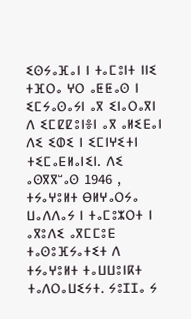ⵉⵙⵢⴰⴼⴰⵏ ⵏ ⵜⴰⵎⵓⵏⵜ ⵏⵏⵉ ⵜⴼⵔⴰ ⵖⵔ ⴰⵟⵟⴰⵙ ⵏ ⵉⵎⵢⴰⵙⴰⵢⵏ ⴰⴳ ⵉⵏⴰⵔⴰⴳⵏ ⴷ ⵉⵎⵇⵇⵓⵏⴻⵏ ⴰⴳ ⴰⵍⵉⴹⴰⵏ ⴷⵉ ⵉⵀⵉ ⵏ ⵉⵎⵏⵖⵉⵜⵏ ⵜⵉⵎⴰⴹⵍⴰⵏⵉⵏ. ⴷⵉ ⴰⵙⴳⴳⵯⴰⵙ 1946 , ⵜⵢⴰⵖⵓⵍⵜ ⴱⵍⵖⴰⵔⵢⴰ ⵡⴰⴷⴷⴰⵢ ⵏ ⵜⴰⵎⵓⵣⵔⵜ ⵏ ⴰⴳⵓⴷⵉ ⴰⴳⵎⵎⵓⴹ ⵜⴰⵙⵓⴼⵢⴰⵜⵉⵜ ⴷ ⵜⵢⴰⵖⵓⵍⵜ ⵜⴰⵡⵡⵓⵏⴽⵜ ⵜⴰⴷⵔⴰⵡⵉⵢⵜ. ⵢⵓⵊⵊⴰ ⵢ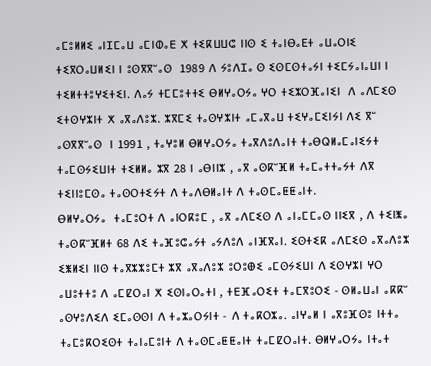ⴰⵎⵓⵍⵍⵉ ⴰⵏⵊⵎⴰⵡ ⴰⵎⵏⵀⴰⴹ ⵅ ⵜⵉⴽⵡⵡⵛ ⵏⵏⵙ ⵉ ⵜⴰⵏⴱⴰEⵜ ⴰⵡⴰⵔⵏⵉ ⵜⵉⴳⵔⴰⵡⵍⵉⵏ ⵏ ⵓⵙⴳⴳⵯⴰⵙ  1989 ⴷ ⵢⵓⴷⵊⴰ ⵙ ⵉⵙⵎⵙⵜⴰⵢⵏ ⵜⵉⵎⵢⴰⵏⴰⵡⵏ ⵏ ⵜⵉⵍⵜⵜⵓⵖⵉⵜⵉⵏ. ⴷⴰⵢ ⵜⵎⵎⵓⵜⵜⵉ ⴱⵍⵖⴰⵔⵢⴰ ⵖⵔ ⵜⵉⵣⵔⴼⴰⵏⵉⵏ  ⴷ ⴰⴷⵎⵉⵙ ⵉⵜⵙⵖⵣⵏⵜ ⵅ ⴰⴳⴰⴷⵓⵣ. ⵣⴳⵎⵉ ⵜⴰⵙⵖⵣⵏⵜ ⴰⵎⴰⴳⴰⵡ ⵜⵉⵖⴰⵎⵉⵏⵢⵏ ⴷⵉ ⴳⵯ ⴰⵙⴳⴳⵯⴰⵙ  ⵏ 1991 , ⵜⴰⵖⵓⵍ ⴱⵍⵖⴰⵔⵢⴰ ⵜⴰⴳⴷⵓⴷⴰⵏⵜ ⵜⴰⴱⵕⵍⴰⵎⴰⵏⵉⵢⵜ ⵜⴰⵎⵙⵢⵉⵡⵏⵜ ⵜⵉⵍⵍⴰ ⵣⴳ 28 ⵏ ⴰⴱⵏⵏⵣ , ⴰⴳ ⴰⵙⴽⵯⴼⵍ ⵜⴰⵎⴰⵜⵜⴰⵢⵜ ⴷⴳ ⵜⵉⵏⵏⵓⵎⵙⴰ ⵜⴰⵙⵔⵜⵉⵢⵜ ⴷ ⵜⴰⴷⴱⵍⴰⵏⵜ ⴷ ⵜⴰⵙⵎⴰⵟⵟⴰⵏⵜ.
ⴱⵍⵖⴰⵔⵢⴰ  ⵜⴰⵎⵓⵔⵜ ⴷ ⴰⵏⵔⴽⵓⵎ , ⴰⴳ ⴰⴷⵎⵉⵙ ⴷ ⴰⵏⴰⵎⵎⴰⵙ ⵏⵏⵉⴳ , ⴷ ⵜⵉⵏⵥⴰ ⵜⴰⵙⴽⵯⴼⵍⵜ 68 ⴷⵉ ⵜⴰⴼⵓⵛⴰⵢⵜ ⴰⵢⴷⵓⴷ ⴰⵏⴼⴳⴰⵏ. ⵉⵙⵜⵉⴽ ⴰⴷⵎⵉⵙ ⴰⴳⴰⴷⵓⵣ ⵉⵥⵍⵉⵏ ⵏⵏⵙ ⵜⴰⴳⵣⵣⵓⵎⵜ ⵣⴳ ⴰⴳⴰⴷⵓⵣ ⵓⵔⵓⴲⵉ ⴰⵎⵙⵢⵉⵡⵏ ⴷ ⵉⵙⵖⵣⵏ ⵖⵔ ⴰⵡⵓⵜⵜⵓ ⴷ ⴰⵎⵇⵔⴰⵏ ⵅ ⵉⵙⵏⴰⵔⴰⵜⵏ , ⵜⴹⴼⴰⵔⵉⵜ ⵜⴰⵎⴳⵓⵔⵉ - ⵙⵍⴰⵡⴰⵏ ⴰⴽⴽⵯ ⴰⵙⵖⵓⴷⵉⴷ ⵉⵎⴰⵙⵙⵏ ⴷ ⵜⴰⵣⴰⵔⵢⵏⵜ - ⴷ ⵜⴰⴽⵔⵣⴰ. ⴰⵏⵖⴰⵍ ⵏ ⴰⴳⵓⴼⵙⵓ ⵏⵜⵜⴰ ⵜⴰⵎⵓⴽⵔⵉⵙⵜ ⵜⴰⵏⴰⵎⵓⵏⵜ ⴷ ⵜⴰⵙⵎⴰⵟⵟⴰⵏⵜ ⵜⴰⵎⵇⵔⴰⵏⵜ. ⴱⵍⵖⴰⵔⵢⴰ ⵏⵜⴰⵜ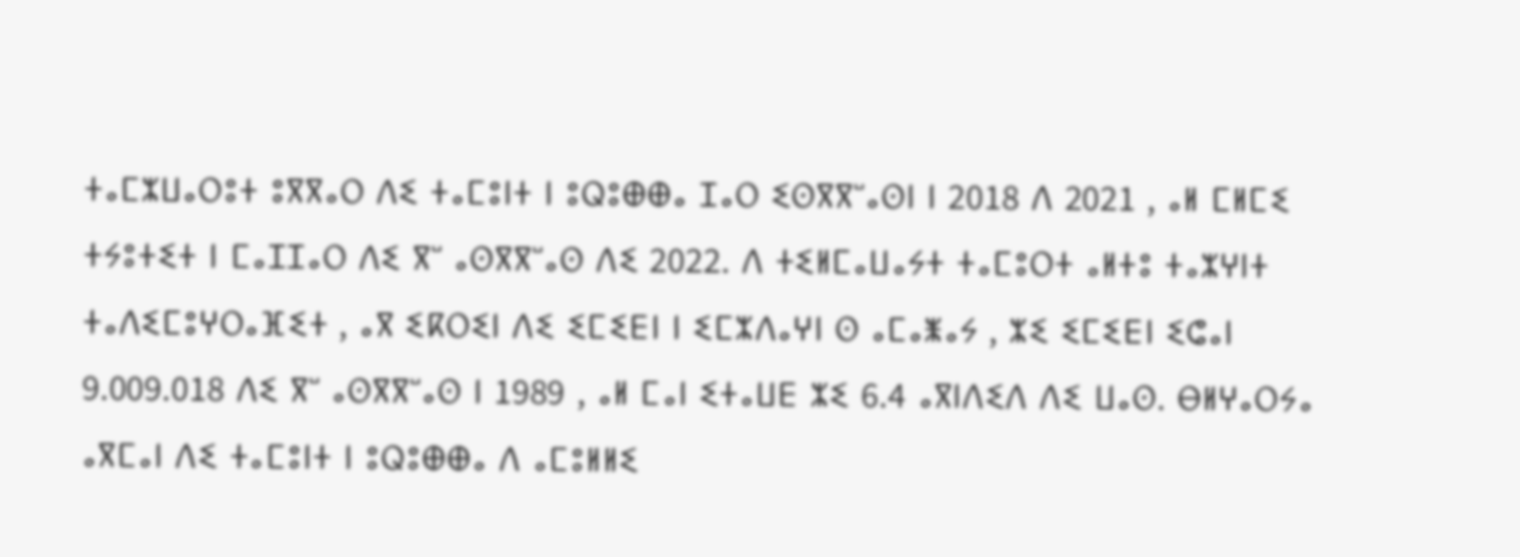ⵜⴰⵎⵣⵡⴰⵔⵓⵜ ⵓⴳⴳⴰⵔ ⴷⵉ ⵜⴰⵎⵓⵏⵜ ⵏ ⵓⵕⵓⴲⴲⴰ ⵊⴰⵔ ⵉⵙⴳⴳⵯⴰⵙⵏ ⵏ 2018 ⴷ 2021 , ⴰⵍ ⵎⵍⵎⵉ ⵜⵢⵓⵜⵉⵜ ⵏ ⵎⴰⵊⵊⴰⵔ ⴷⵉ ⴳⵯ ⴰⵙⴳⴳⵯⴰⵙ ⴷⵉ 2022. ⴷ ⵜⵉⵍⵎⴰⵡⴰⵢⵜ ⵜⴰⵎⵓⵔⵜ ⴰⵍⵜⵓ ⵜⴰⵣⵖⵏⵜ ⵜⴰⴷⵉⵎⵓⵖⵔⴰⴼⵉⵜ , ⴰⴳ ⵉⴽⵔⵉⵏ ⴷⵉ ⵉⵎⵉⴹⵏ ⵏ ⵉⵎⵣⴷⴰⵖⵏ ⵙ ⴰⵎⴰⵥⴰⵢ , ⵣⵉ ⵉⵎⵉⴹⵏ ⵉⵛⴰⵏ 9.009.018 ⴷⵉ ⴳⵯ ⴰⵙⴳⴳⵯⴰⵙ ⵏ 1989 , ⴰⵍ ⵎⴰⵏ ⵉⵜⴰⵡⴹ ⵣⵉ 6.4 ⴰⴳⵏⴷⵉⴷ ⴷⵉ ⵡⴰⵙ. ⴱⵍⵖⴰⵔⵢⴰ ⴰⴳⵎⴰⵏ ⴷⵉ ⵜⴰⵎⵓⵏⵜ ⵏ ⵓⵕⵓⴲⴲⴰ ⴷ ⴰⵎⵓⵍⵍⵉ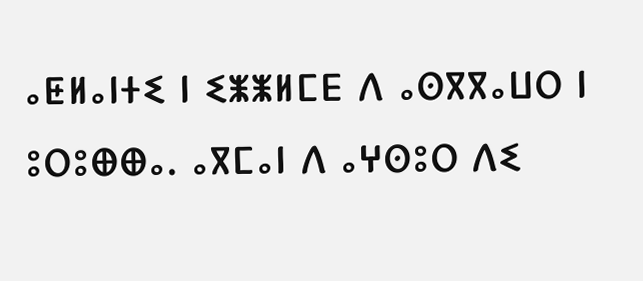ⴰⵟⵍⴰⵏⵜⵉ ⵏ ⵉⵥⵥⵍⵎⴹ ⴷ ⴰⵙⴳⴳⴰⵡⵔ ⵏ ⵓⵔⵓⴲⴲⴰ. ⴰⴳⵎⴰⵏ ⴷ ⴰⵖⵙⵓⵔ ⴷⵉ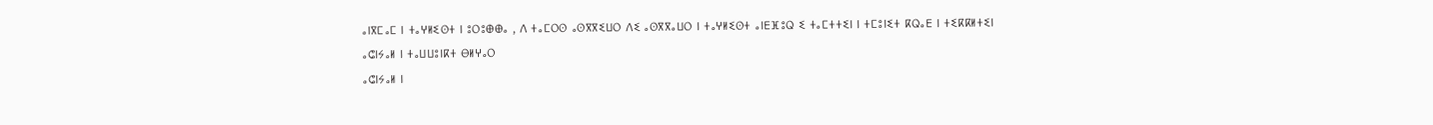ⴰⵏⴳⵎⴰⵎ ⵏ ⵜⴰⵖⵍⵉⵙⵜ ⵏ ⵓⵔⵓⴲⴲⴰ , ⴷ ⵜⴰⵎⵔⵙ ⴰⵙⴳⴳⵉⵡⵔ ⴷⵉ ⴰⵙⴳⴳⴰⵡⵔ ⵏ ⵜⴰⵖⵍⵉⵙⵜ ⴰⵏⴹⴼⵓⵕ ⵉ ⵜⴰⵎⵜⵜⵉⵏ ⵏ ⵜⵎⵓⵏⵉⵜ ⴽⵕⴰⴹ ⵏ ⵜⵉⴽⴽⵍⵜⵉⵏ
ⴰⵛⵏⵢⴰⵍ ⵏ ⵜⴰⵡⵡⵓⵏⴽⵜ ⴱⵍⵖⴰⵔ
ⴰⵛⵏⵢⴰⵍ ⵏ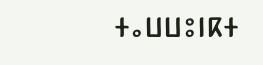ⵜⴰⵡⵡⵓⵏⴽⵜ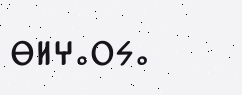ⴱⵍⵖⴰⵔⵢⴰ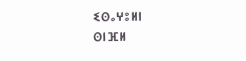ⵉⵙⴰⵖⵓⵍⵏ
ⵙⵏⴼⵍ